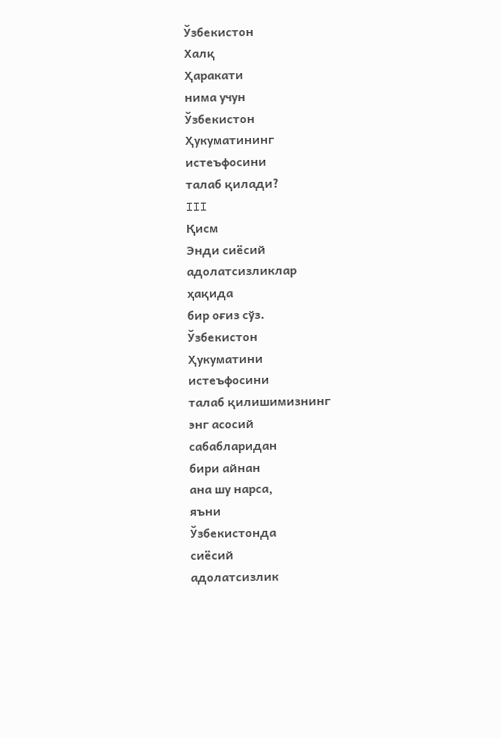Ўзбекистон
Халқ
Ҳаракати
нима учун
Ўзбекистон
Ҳукуматининг
истеъфосини
талаб қилади?
III
Қисм
Энди сиёсий
адолатсизликлар
ҳақида
бир оғиз сўз.
Ўзбекистон
Ҳукуматини
истеъфосини
талаб қилишимизнинг
энг асосий
сабабларидан
бири айнан
ана шу нарса,
яъни
Ўзбекистонда
сиёсий
адолатсизлик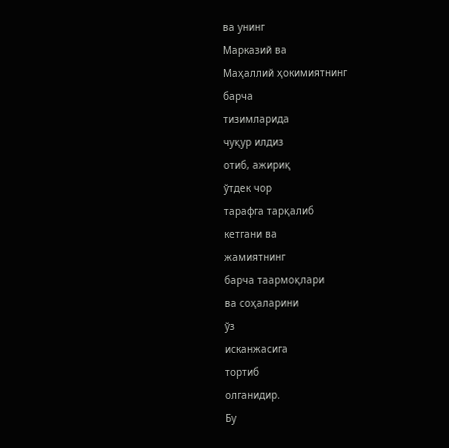ва унинг
Марказий ва
Маҳаллий ҳокимиятнинг
барча
тизимларида
чуқур илдиз
отиб, ажириқ
ўтдек чор
тарафга тарқалиб
кетгани ва
жамиятнинг
барча таармоқлари
ва соҳаларини
ўз
исканжасига
тортиб
олганидир.
Бу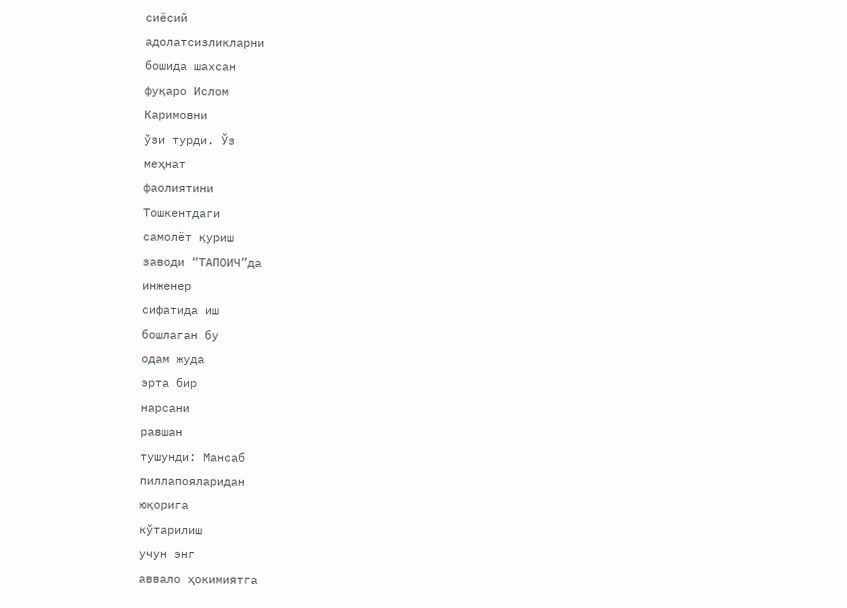сиёсий
адолатсизликларни
бошида шахсан
фуқаро Ислом
Каримовни
ўзи турди. Ўз
меҳнат
фаолиятини
Тошкентдаги
самолёт қуриш
заводи “ТАПОИЧ”да
инженер
сифатида иш
бошлаган бу
одам жуда
эрта бир
нарсани
равшан
тушунди: Мансаб
пиллапояларидан
юқорига
кўтарилиш
учун энг
аввало ҳокимиятга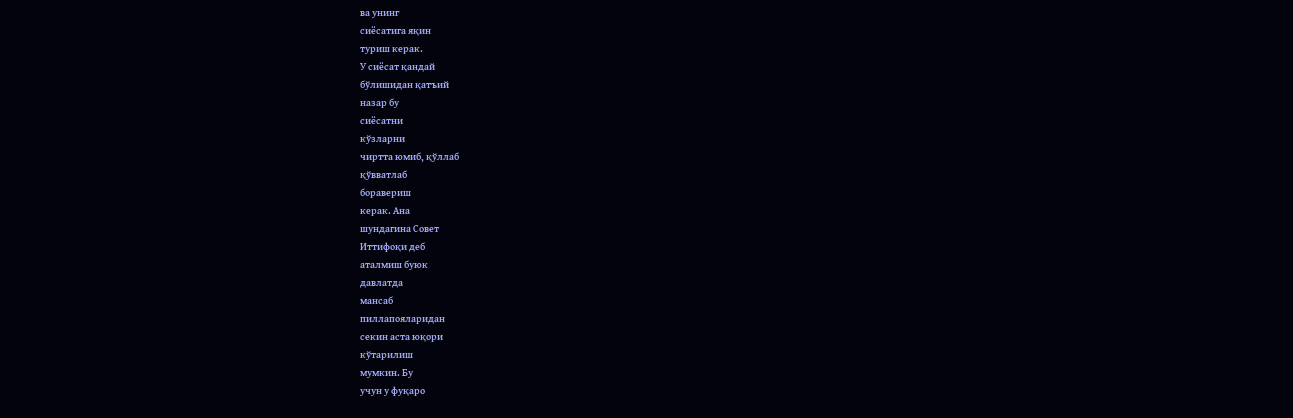ва унинг
сиёсатига яқин
туриш керак.
У сиёсат қандай
бўлишидан қатъий
назар бу
сиёсатни
кўзларни
чиртта юмиб, қўллаб
қўвватлаб
боравериш
керак. Ана
шундагина Совет
Иттифоқи деб
аталмиш буюк
давлатда
мансаб
пиллапояларидан
секин аста юқори
кўтарилиш
мумкин. Бу
учун у фуқаро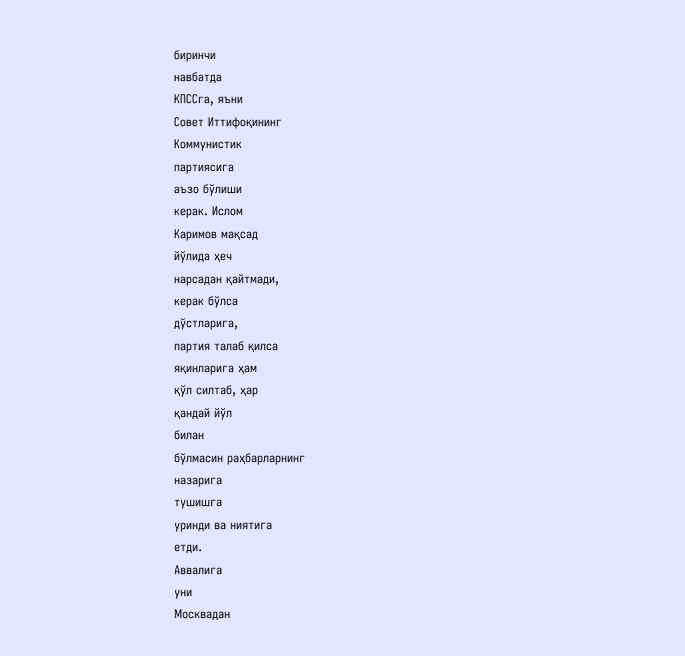биринчи
навбатда
КПССга, яъни
Совет Иттифоқининг
Коммунистик
партиясига
аъзо бўлиши
керак. Ислом
Каримов мақсад
йўлида ҳеч
нарсадан қайтмади,
керак бўлса
дўстларига,
партия талаб қилса
яқинларига ҳам
қўл силтаб, ҳар
қандай йўл
билан
бўлмасин раҳбарларнинг
назарига
тушишга
уринди ва ниятига
етди.
Аввалига
уни
Москвадан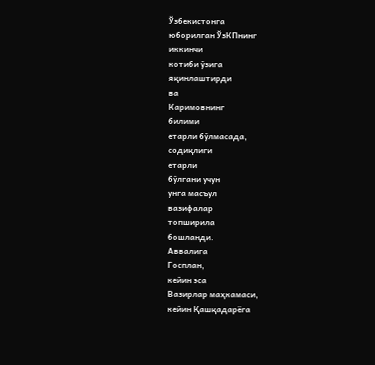Ўзбекистонга
юборилган ЎзКПнинг
иккинчи
котиби ўзига
яқинлаштирди
ва
Каримовнинг
билими
етарли бўлмасада,
содиқлиги
етарли
бўлгани учун
унга масъул
вазифалар
топширила
бошланди.
Аввалига
Госплан,
кейин эса
Вазирлар маҳкамаси,
кейин Қашқадарёга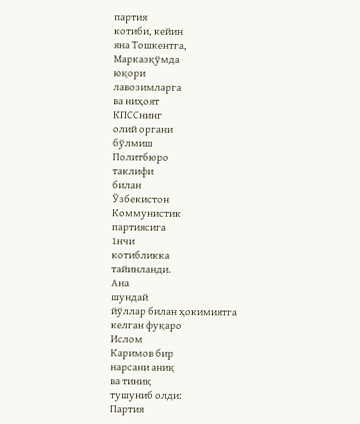партия
котиби, кейин
яна Тошкентга,
Марказқўмда
юқори
лавозимларга
ва ниҳоят
КПССнинг
олий органи
бўлмиш
Политбюро
таклифи
билан
Ўзбекистон
Коммунистик
партиясига
1нчи
котибликка
тайинланди.
Ана
шундай
йўллар билан ҳокимиятга
келган фуқаро
Ислом
Каримов бир
нарсани аниқ
ва тиниқ
тушуниб олди:
Партия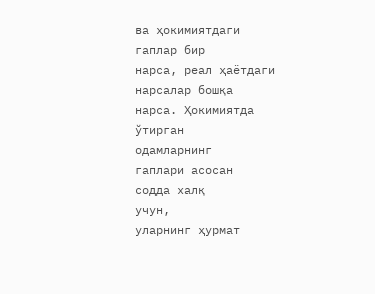ва ҳокимиятдаги
гаплар бир
нарса, реал ҳаётдаги
нарсалар бошқа
нарса. Ҳокимиятда
ўтирган
одамларнинг
гаплари асосан
содда халқ
учун,
уларнинг ҳурмат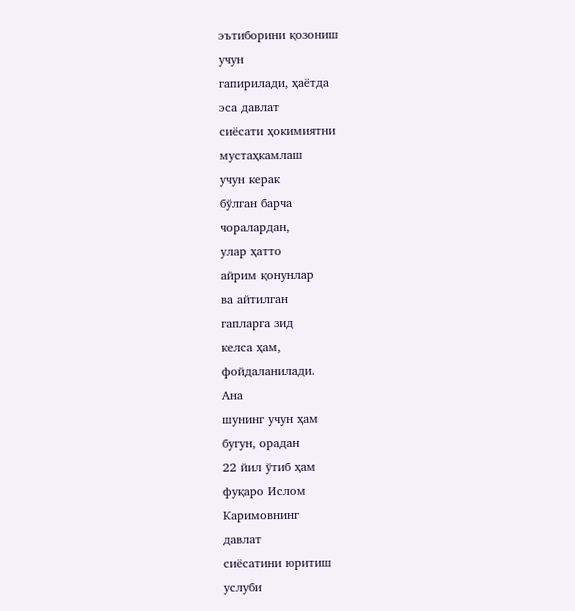эътиборини қозониш
учун
гапирилади, ҳаётда
эса давлат
сиёсати ҳокимиятни
мустаҳкамлаш
учун керак
бўлган барча
чоралардан,
улар ҳатто
айрим қонунлар
ва айтилган
гапларга зид
келса ҳам,
фойдаланилади.
Ана
шунинг учун ҳам
бугун, орадан
22 йил ўтиб ҳам
фуқаро Ислом
Каримовнинг
давлат
сиёсатини юритиш
услуби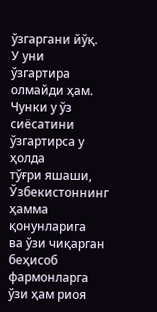ўзгаргани йўқ.
У уни
ўзгартира
олмайди ҳам.
Чунки у ўз
сиёсатини
ўзгартирса у ҳолда
тўғри яшаши,
Ўзбекистоннинг
ҳамма қонунларига
ва ўзи чиқарган
беҳисоб
фармонларга
ўзи ҳам риоя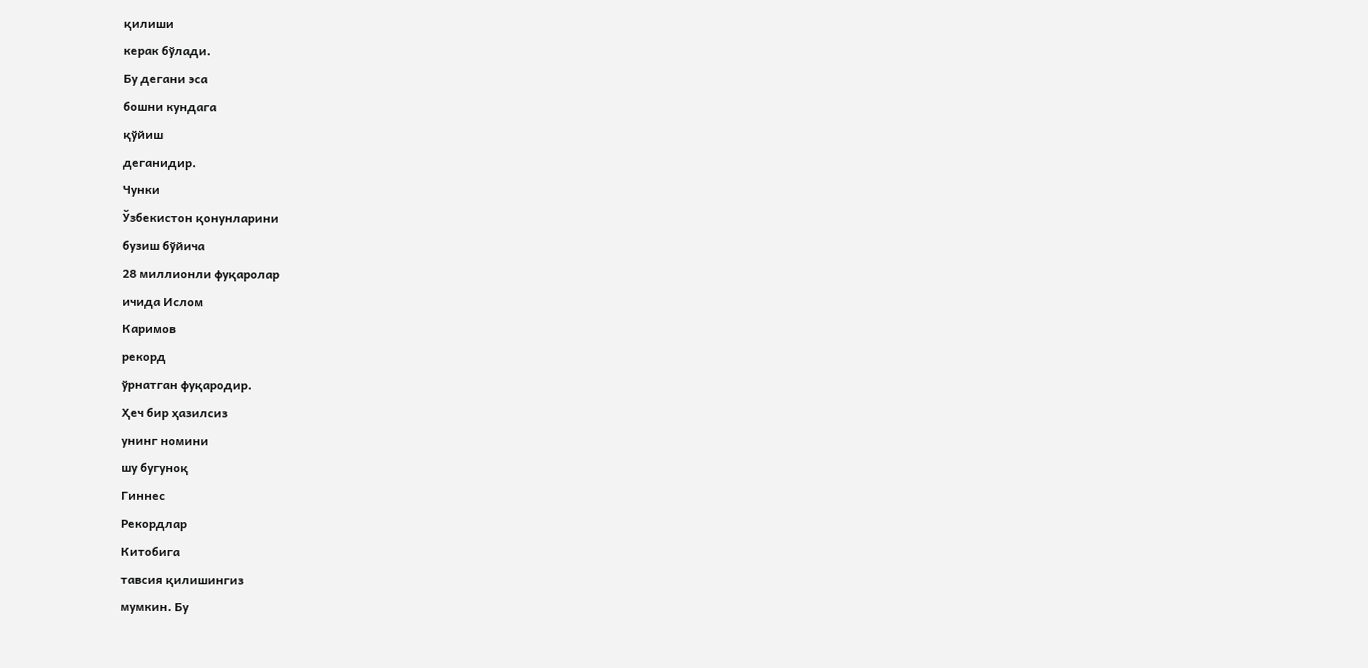қилиши
керак бўлади.
Бу дегани эса
бошни кундага
қўйиш
деганидир.
Чунки
Ўзбекистон қонунларини
бузиш бўйича
28 миллионли фуқаролар
ичида Ислом
Каримов
рекорд
ўрнатган фуқародир.
Ҳеч бир ҳазилсиз
унинг номини
шу бугуноқ
Гиннес
Рекордлар
Китобига
тавсия қилишингиз
мумкин. Бу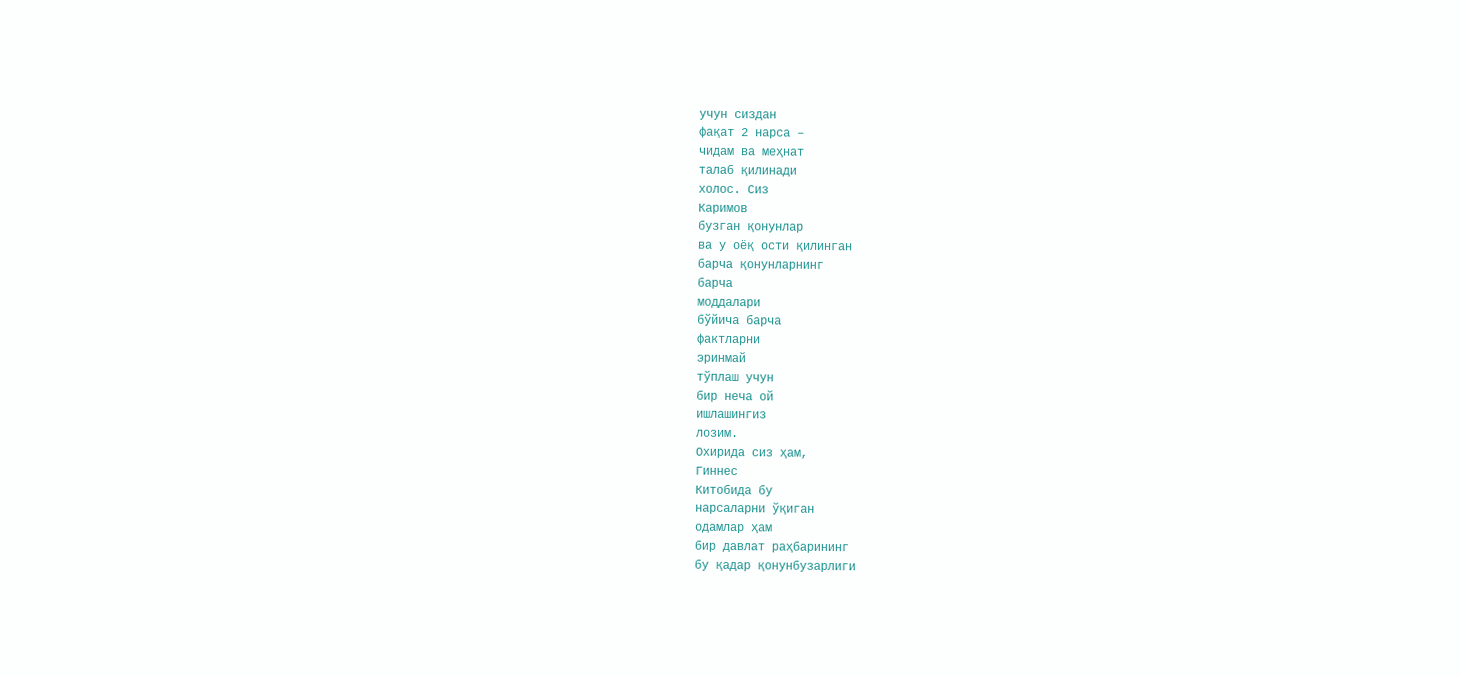учун сиздан
фақат 2 нарса –
чидам ва меҳнат
талаб қилинади
холос. Сиз
Каримов
бузган қонунлар
ва у оёқ ости қилинган
барча қонунларнинг
барча
моддалари
бўйича барча
фактларни
эринмай
тўплаш учун
бир неча ой
ишлашингиз
лозим.
Охирида сиз ҳам,
Гиннес
Китобида бу
нарсаларни ўқиган
одамлар ҳам
бир давлат раҳбарининг
бу қадар қонунбузарлиги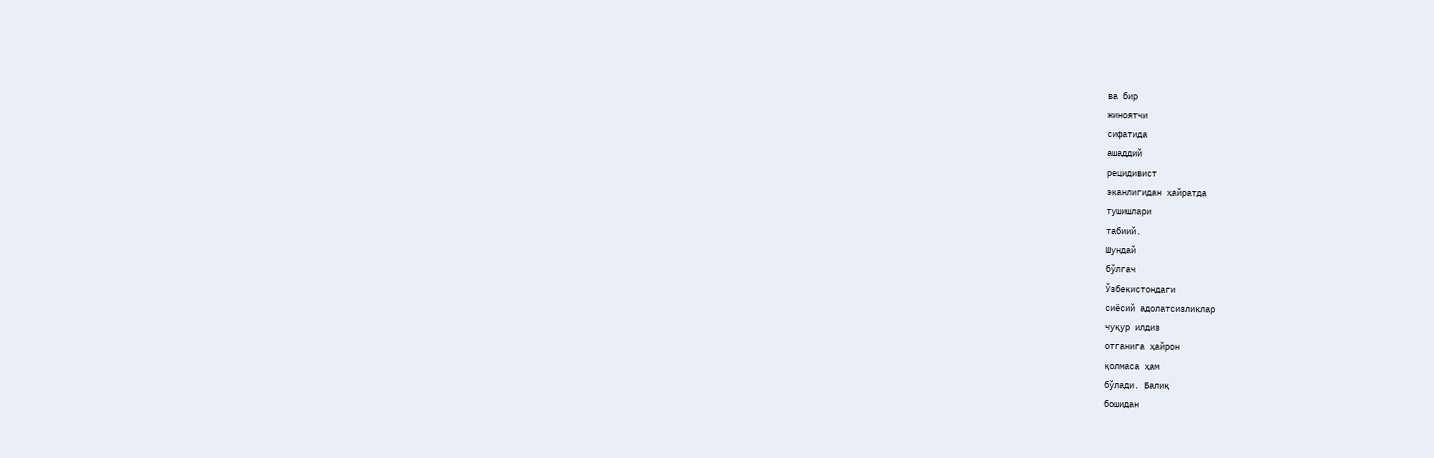ва бир
жиноятчи
сифатида
ашаддий
рецидивист
эканлигидан ҳайратда
тушишлари
табиий.
Шундай
бўлгач
Ўзбекистондаги
сиёсий адолатсизликлар
чуқур илдиз
отганига ҳайрон
қолмаса ҳам
бўлади. Балиқ
бошидан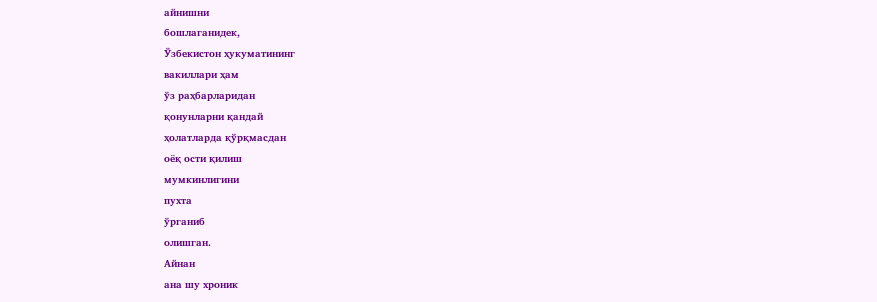айнишни
бошлаганидек,
Ўзбекистон ҳукуматининг
вакиллари ҳам
ўз раҳбарларидан
қонунларни қандай
ҳолатларда қўрқмасдан
оёқ ости қилиш
мумкинлигини
пухта
ўрганиб
олишган.
Айнан
ана шу хроник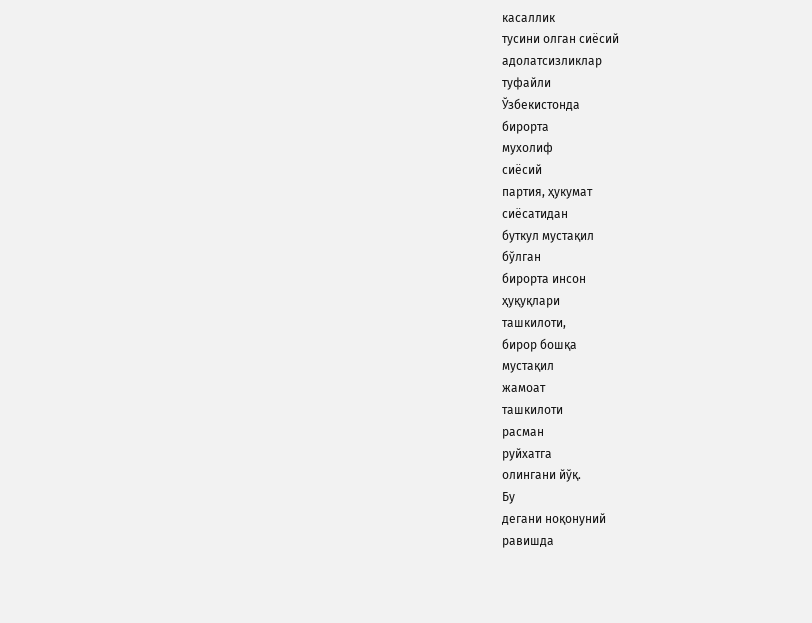касаллик
тусини олган сиёсий
адолатсизликлар
туфайли
Ўзбекистонда
бирорта
мухолиф
сиёсий
партия, ҳукумат
сиёсатидан
буткул мустақил
бўлган
бирорта инсон
ҳуқуқлари
ташкилоти,
бирор бошқа
мустақил
жамоат
ташкилоти
расман
руйхатга
олингани йўқ.
Бу
дегани ноқонуний
равишда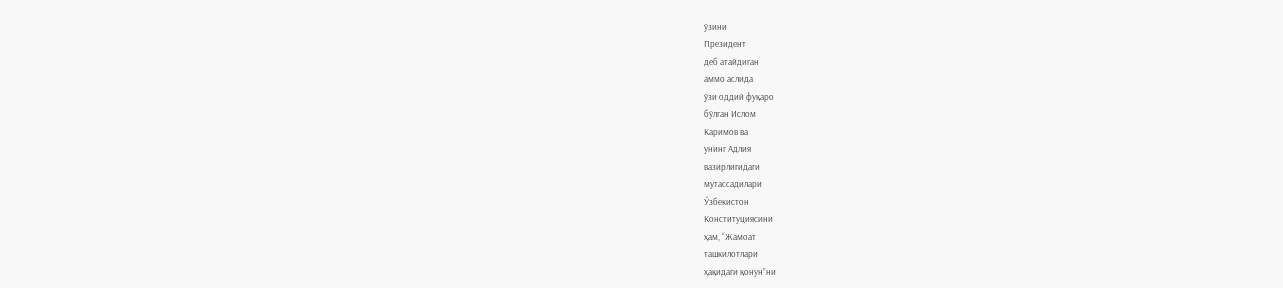ўзини
Президент
деб атайдиган
аммо аслида
ўзи оддий фуқаро
бўлган Ислом
Каримов ва
унинг Адлия
вазирлигидаги
мутассадилари
Ўзбекистон
Конституциясини
ҳам, “Жамоат
ташкилотлари
ҳақидаги қонун”ни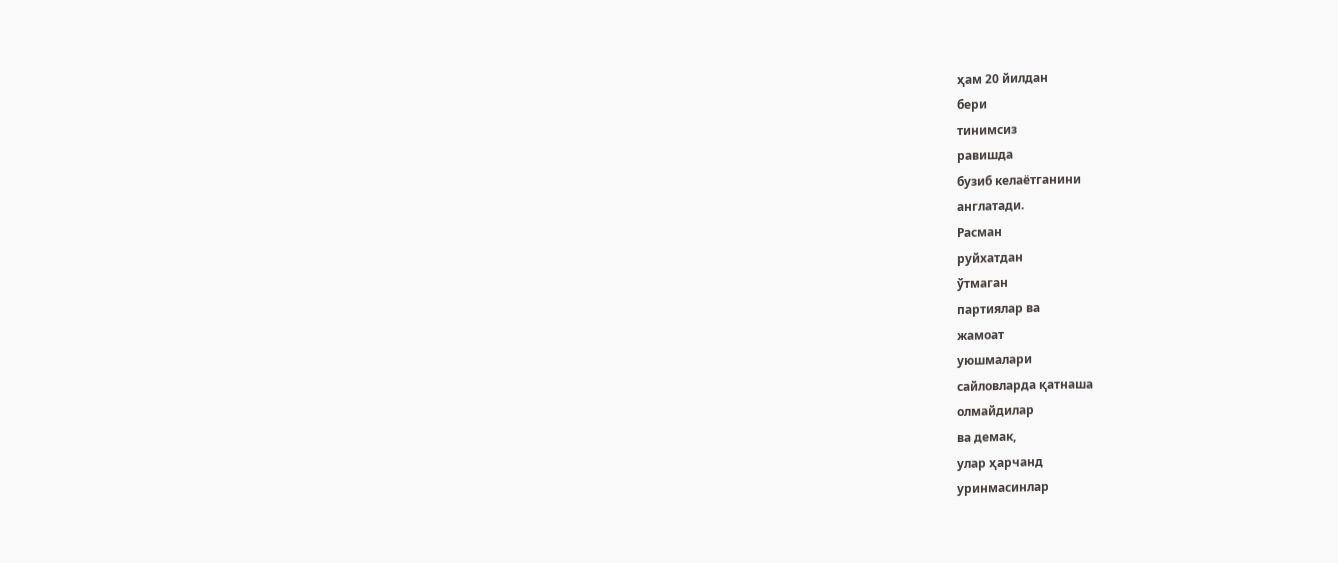ҳам 20 йилдан
бери
тинимсиз
равишда
бузиб келаётганини
англатади.
Расман
руйхатдан
ўтмаган
партиялар ва
жамоат
уюшмалари
сайловларда қатнаша
олмайдилар
ва демак,
улар ҳарчанд
уринмасинлар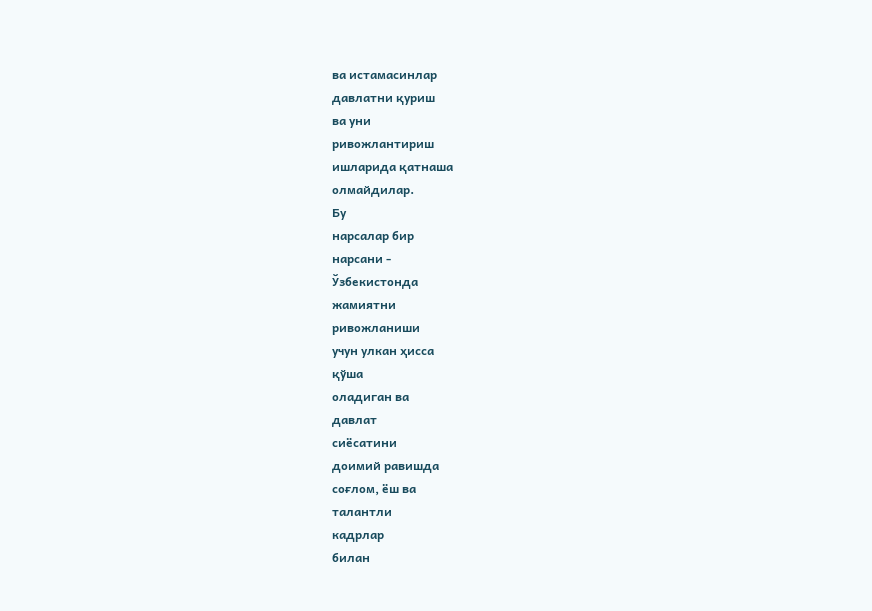ва истамасинлар
давлатни қуриш
ва уни
ривожлантириш
ишларида қатнаша
олмайдилар.
Бу
нарсалар бир
нарсани -
Ўзбекистонда
жамиятни
ривожланиши
учун улкан ҳисса
қўша
оладиган ва
давлат
сиёсатини
доимий равишда
соғлом, ёш ва
талантли
кадрлар
билан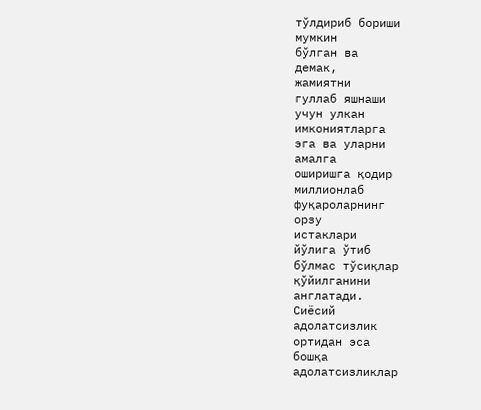тўлдириб бориши
мумкин
бўлган ва
демак,
жамиятни
гуллаб яшнаши
учун улкан
имкониятларга
эга ва уларни
амалга
оширишга қодир
миллионлаб
фуқароларнинг
орзу
истаклари
йўлига ўтиб
бўлмас тўсиқлар
қўйилганини
англатади.
Сиёсий
адолатсизлик
ортидан эса
бошқа
адолатсизликлар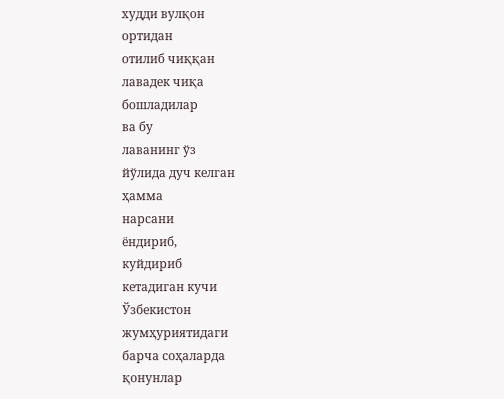худди вулқон
ортидан
отилиб чиққан
лавадек чиқа
бошладилар
ва бу
лаванинг ўз
йўлида дуч келган
ҳамма
нарсани
ёндириб,
куйдириб
кетадиган кучи
Ўзбекистон
жумҳуриятидаги
барча соҳаларда
қонунлар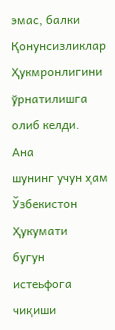эмас, балки Қонунсизликлар
Ҳукмронлигини
ўрнатилишга
олиб келди.
Ана
шунинг учун ҳам
Ўзбекистон Ҳукумати
бугун
истеьфога чиқиши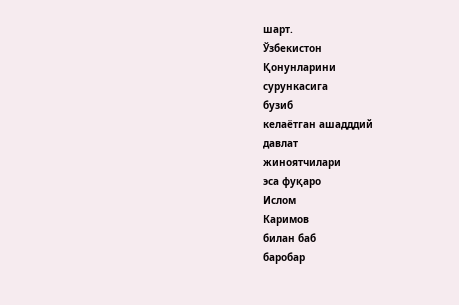шарт.
Ўзбекистон
Қонунларини
сурункасига
бузиб
келаётган ашадддий
давлат
жиноятчилари
эса фуқаро
Ислом
Каримов
билан баб
баробар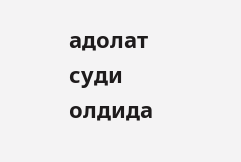адолат суди
олдида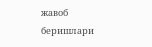жавоб
беришлари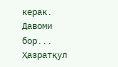керак.
Давоми
бор...
Ҳазратқул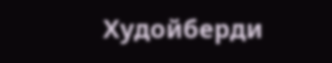Худойберди